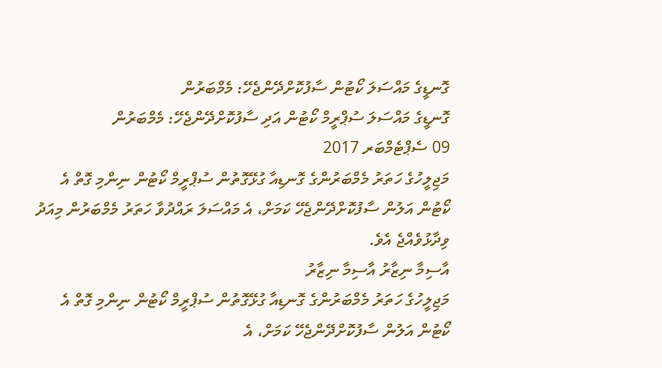ގޮނޑީގެ މައްސަލަ ކޯޓުން ސާފުކޮށްދޭންޖެހޭ: މެމްބަރުން
ގޮނޑީގެ މައްސަލަ ސުޕްރީމް ކޯޓުން އަދި ސާފުކޮށްދޭންޖެހޭ: މެމްބަރުން
09 ސެޕްޓެމްބަރ 2017
މަޖިލީހުގެ ހަތަރު މެމްބަރުންގެ ގޮނޑިއާ ގުޅޭގޮތުން ސުޕްރީމް ކޯޓުން ނިންމި ގޮތް އެ ކޯޓުން އަލުން ސާފުކޮށްދޭންޖެހޭ ކަމަށް، އެ މައްސަލަ ރައްދުވާ ހަތަރު މެމްބަރުން މިއަދު ވިދާޅުވެއްޖެ އެވެ.
އާސިމާ ނިޒާރު އާސިމާ ނިޒާރު
މަޖިލީހުގެ ހަތަރު މެމްބަރުންގެ ގޮނޑިއާ ގުޅޭގޮތުން ސުޕްރީމް ކޯޓުން ނިންމި ގޮތް އެ ކޯޓުން އަލުން ސާފުކޮށްދޭންޖެހޭ ކަމަށް، އެ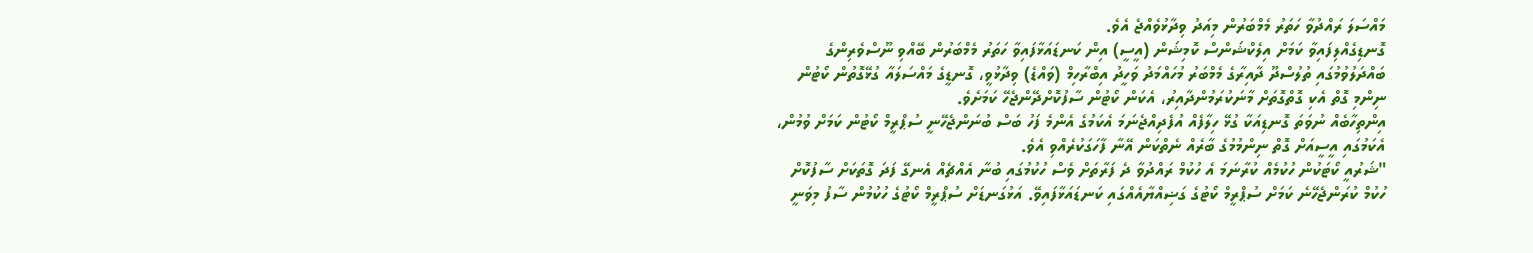މައްސަލަ ރައްދުވާ ހަތަރު މެމްބަރުން މިއަދު ވިދާޅުވެއްޖެ އެވެ.
ގޮނޑިގެއްލިފައިވާ ކަމަށް އިލެކްޝަންސް ކޮމިޝަން (އީސީ) އިން ކަނޑައަޅާފައިވާ ހަތަރު މެމްބަރުން ބޭއްވި ނޫސްވެރިންގެ ބައްދަލުވުމުގައި ތުލުސްދޫ ދާއިރާގެ މެމްބަރު މުހައްމަދު ވަހީދު އިބްރާހިމް (ވައްޑެ) ވިދާޅުވީ، ގޮނޑީގެ މައްސަލައާ ގުޅޭގޮތުން ކޯޓުން ނިންމި ގޮތް އެކި ގޮތްގޮތަށް މާނަކުރަމުންދާއިރު، އެކަން ކޯޓުން ސާފުކޮށްދޭންޖެހޭ ކަމަށެވެ.
އިންތިހާބެއް ނުވަތަ ގޮނޑިއަކާ ގުޅޭ ހިލާފެއް އުފެދިއްޖެނަމަ އެކަމުގެ އެންމެ ފަހު ބަސް ބުނަންޖެހޭނީ ސުޕްރީމް ކޯޓުން ކަމަށް ވުމުން، އެކަމުގައި އީސީއަށް ގޮތް ނިންމުމުގެ ބާރެއް ނެތްކަން އޭނާ ފާހަގަކުރެއްވި އެވެ.
"ޝަރުއީ ކޯޓަކުން ހުކުމެއް ކުރާނަމަ އެ ހުކުމް ރައްދުވާ ދެ ފަރާތަށް ވެސް ހުކުމުގައި ބުނާ އެއްޗެއް އެނގޭ ފަދަ ގޮތަކަށް ސާފުކޮށް ހުކުމް ކުރަންޖެހޭނެ ކަމަށް ސުޕްރީމް ކޯޓުގެ ގަޟިއްޔާއެއްގައި ކަނޑައަޅާފައިވޭ. އަޅުގަނޑަށް ސުޕްރީމް ކޯޓުގެ ހުކުމުން ސާފު މިވަނީ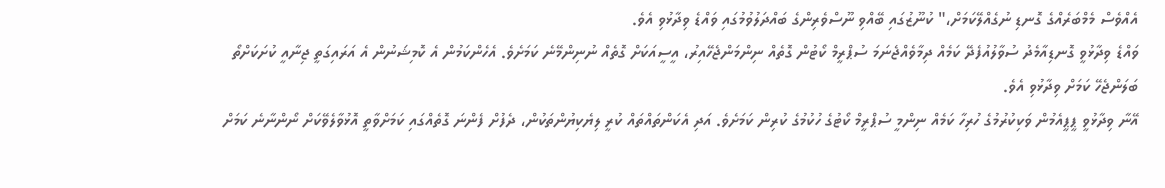އެއްވެސް މެމްބަރެއްގެ ގޮނޑި ނުގެއްލޭކަމަށް،" ކުނޫޒުގައި ބޭއްވި ނޫސްވެރިންގެ ބައްދަލުވުމުގައި ވައްޑެ ވިދާޅުވި އެވެ.
ވައްޑެ ވިދާޅުވީ ގޮނޑިއާމެދު ސުވާލުއުފެދޭ ކަމެއް ދިމާވެއްޖެނަމަ ސުޕްރީމް ކޯޓުން ގޮތެއް ނިންމަންޖެހޭއިރު، އީސީއަކަށް ގޮތެއް ނުނިންމޭނެ ކަމަށެވެ. އެހެންކަމުން އެ ކޮމިޝަނުން އެ އަރައިގަތީ ޖިނާއީ ކުށަކަށްތޯ ބަލަންޖެހޭ ކަމަށް ވިދާޅުވި އެވެ.
އޭނާ ވިދާޅުވީ ޕީޕީއެމުން ވަކިކުރުމުގެ ހުރިހާ ކަމެއް ނިންމީ ސުޕްރީމް ކޯޓުގެ ހުކުމުގެ ކުރިން ކަމަށެވެ. އަދި އެކަންތައްތައް ކުރީ ލިޔެކިޔުންތަކުން، ދެފުށް ފެންނަ ގޮތެއްގައި ކަމަށްވާތީ އޮޅުވާލެވޭކަށް ނޯންނާނެ ކަމަށް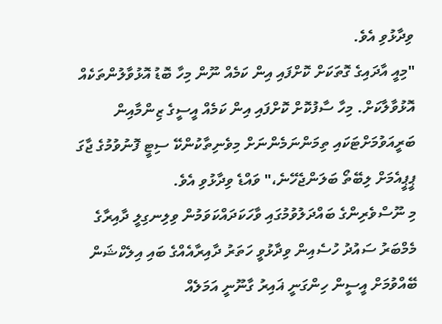ވިދާޅުވި އެވެ.
"މިއީ އާދައިގެ ގޮތަކަށް ކޮށްފައި އިން ކަމެއް ނޫން މިހާ ބޮޑު އޮޅުވާލުންތަކެއް އޮޅުވާލާކަށް. މިހާ ސާފުކޮށް ކޮށްފައި އިން ކަމެއް އީސީގެ ޒިންމާއިން ބަރީއަވުމަށްޓަކައި ތިމަންނަމެންނަށް މިވެނިތާކުންކޭ ސިޓީ ފޮނުވުމުގެ ޖާގަ ޕީޕީއެމަށް ލިބޭތޯ ބަލަންޖެހޭނެ،" ވައްޑެ ވިދާޅުވި އެވެ.
މި ނޫސްވެރިންގެ ބައްދަލުވުމުގައި ވާހަކަދައްކަވަމުން ވިލިނގިލީ ދާއިރާގެ މެމްބަރު ސައުދު ހުސެއިން ވިދާޅުވީ ހަތަރު ދާއިރާއެއްގެ ބައި އިލެކްޝަން ބޭއްވުމަށް އީސީން ހިންގަނީ ޣައިރު ގާނޫނީ އަމަލެއް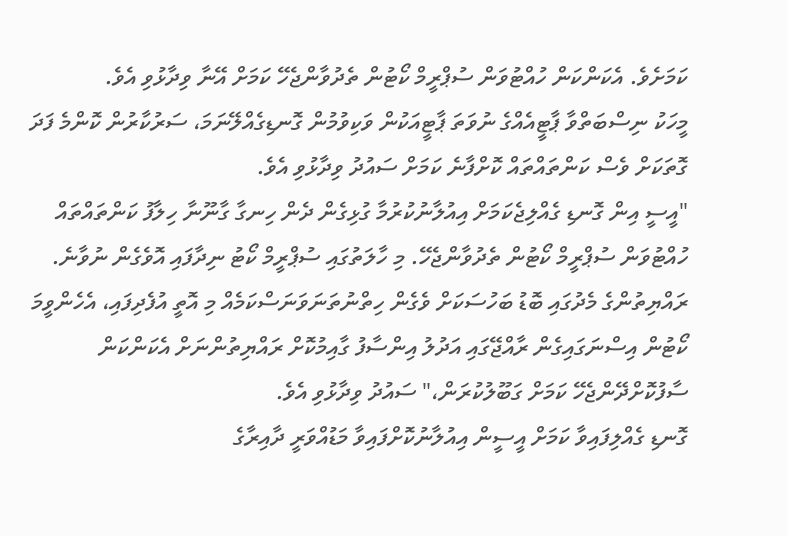ކަމަށެވެ. އެކަންކަން ހުއްޓުވަން ސުޕްރީމް ކޯޓުން ތެދުވާންޖެހޭ ކަމަށް އޭނާ ވިދާޅުވި އެވެ.
މީހަކު ނިސްބަތްވާ ޕާޓީއެއްގެ ނުވަތަ ޕާޓީއަކުން ވަކިވުމުން ގޮނޑިގެއްލޭނަމަ، ސަރުކާރުން ކޮންމެ ފަދަ ގޮތަކަށް ވެސް ކަންތައްތައް ކޮށްފާނެ ކަމަށް ސައުދު ވިދާޅުވި އެވެ.
"އީސީ އިން ގޮނޑި ގެއްލިޖެކަމަށް އިއުލާނުކުރުމާ ގުޅިގެން ދެން ހިނގާ ގާނޫނާ ހިލާފު ކަންތައްތައް ހުއްޓުވަން ސުޕްރީމް ކޯޓުން ތެދުވާންޖެހޭ. މި ހާލަތުގައި ސުޕްރީމް ކޯޓު ނިދާފައި އޮވެގެން ނުވާނެ. ރައްޔިތުންގެ މެދުގައި ބޮޑު ބަހުސަކަށް ވެގެން ހިތްނުތަނަވަނަސްކަމެއް މި އޮތީ އުފެދިފައި، އެހެންވީމަ ކޯޓުން އިސްނަގައިގެން ރާއްޖޭގައި އަދުލު އިންސާފު ގާއިމުކޮށް ރައްޔިތުންނަށް އެކަންކަން ސާފުކޮށްދޭންޖެހޭ ކަމަށް ގަބޫލުކުރަން،" ސައުދު ވިދާޅުވި އެވެ.
ގޮނޑި ގެއްލިފައިވާ ކަމަށް އީސީން އިއުލާނުކޮށްފައިވާ މަޑުއްވަރީ ދާއިރާގެ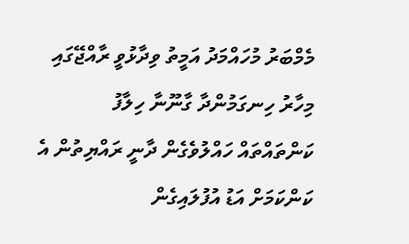މެމްބަރު މުހައްމަދު އަމީތު ވިދާޅުވީ ރާއްޖޭގައި މިހާރު ހިނގަމުންދާ ގާނޫނާ ހިލާފު ކަންތައްތައް ހައްލުވެގެން ދާނީ ރައްޔިތުން އެ ކަންކަމަށް އަޑު އުފުލައިގެން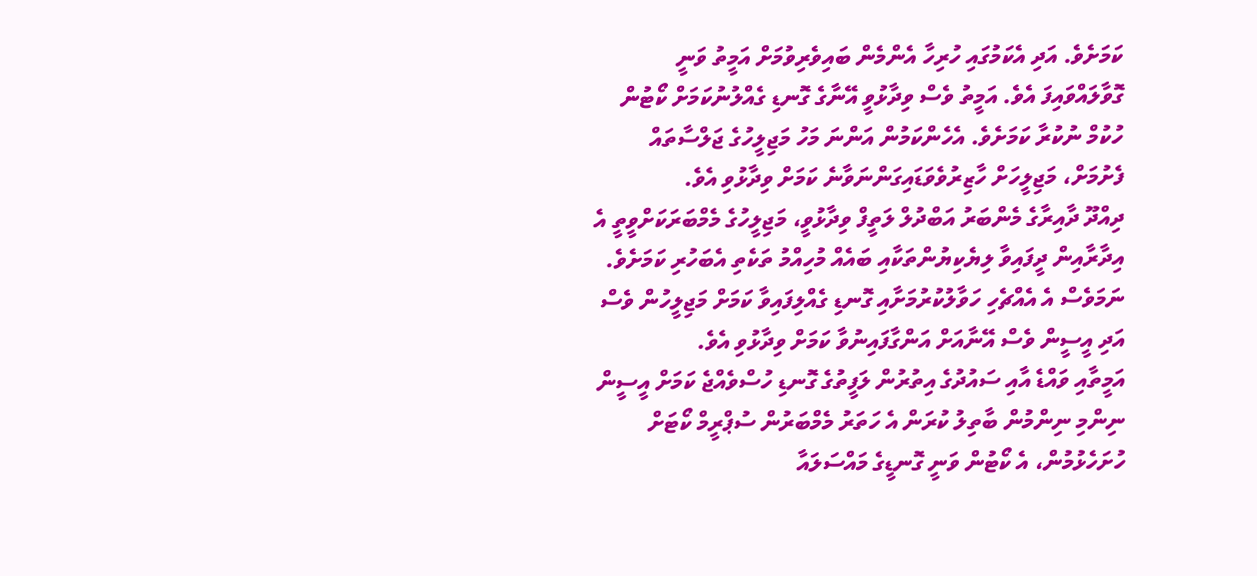ކަމަށެވެ. އަދި އެކަމުގައި ހުރިހާ އެންމެން ބައިވެރިވުމަށް އަމީތު ވަނީ ގޮވާލައްވައިފަ އެވެ. އަމީތު ވެސް ވިދާޅުވީ އޭނާގެ ގޮނޑި ގެއްލުނުކަމަށް ކޯޓުން ހުކުމް ނުކުރާ ކަމަށެވެ. އެހެންކަމުން އަންނަ މަހު މަޖިލީހުގެ ޖަލްސާތައް ފެށުމަށް، މަޖިލީހަށް ހާޒިރުވެވަޑައިގަންނަވާނެ ކަމަށް ވިދާޅުވި އެވެ.
ދިއްދޫ ދާއިރާގެ މެންބަރު އަބްދުލް ލަތީފް ވިދާޅުވީ، މަޖިލީހުގެ މެމްބަރަކަށްވީތީ އެ އިދާރާއިން ދީފައިވާ ލިޔެކިޔުންތަކާއި ބައެއް މުހިއްމު ތަކެތި އެބަހުރި ކަމަށެވެ. ނަމަވެސް އެ އެއްޗެހި ހަވާލުކުރުމަށާއި ގޮނޑި ގެއްލިފައިވާ ކަމަށް މަޖިލީހުން ވެސް އަދި އީސީން ވެސް އޭނާއަށް އަންގާފައިނުވާ ކަމަށް ވިދާޅުވި އެވެ.
އަމީތާއި ވައްޑެ އާއި ސައުދުގެ އިތުރުން ލަފީތުގެ ގޮނޑި ހުސްވެއްޖެ ކަމަށް އީސީން ނިންމި ނިންމުން ބާތިލު ކުރަން އެ ހަތަރު މެމްބަރުން ސުޕްރީމް ކޯޓަށް ހުށަހެޅުމުން، އެ ކޯޓުން ވަނީ ގޮނޑީގެ މައްސަލައާ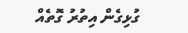ގުޅިގެން އިތުރު ގޮތެއް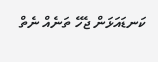ކަނޑައަޅަން ޖެހޭ ތަނެއް ނެތް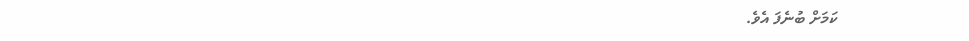ކަމަށް ބުނެފަ އެވެ.